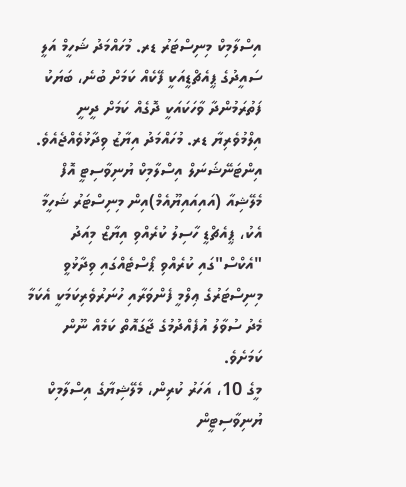އިސްލާމިކް މިނިސްޓަރު ޑރ. މުހައްމަދު ޝަހީމް އަލީ ސައީދުގެ ޕީއެޗްޑީއަކީ ފޭކެއް ކަމަށް ބުނެ، ބަޔަކު ފަތުރަމުންދާ ވާހަކައަކީ ދޮގެއް ކަމަށް ދީނީ އިލްމުވެރިޔާ ޑރ. މުހައްމަދު އިޔާޒު ވިދާޅުވެއްޖެއެވެ.
އިންޓަނޭޝަނަލް އިސްލާމިކް ޔުނިވާސިޓީ އޮފް މެލޭޝިއާ (އައިއައިޔޫއެމް)އިން މިނިސްޓަރު ޝަހީމާ އެކު، ޕީއެޗްޑީ ހާސިލު ކުރެއްވި އިޔާޒް މިއަދު "އެކްސް"ގައި ކުރެއްވި ޕޯސްޓެއްގައި ވިދާޅުވީ މިނިސްޓަރުގެ ޢިލްމީ ފެންވަރާއި ހުނަރުވެރިކަމަކީ އެކަމާ މެދު ސުވާލު އުފެއްދުމުގެ ޖާގައޮތް ކަމެއް ނޫން ކަމަށެވެ.
މީގެ 10، އަހަރު ކުރިން، މެލޭޝިޔާގެ އިސްލާމިކް ޔުނިވާސިޓީން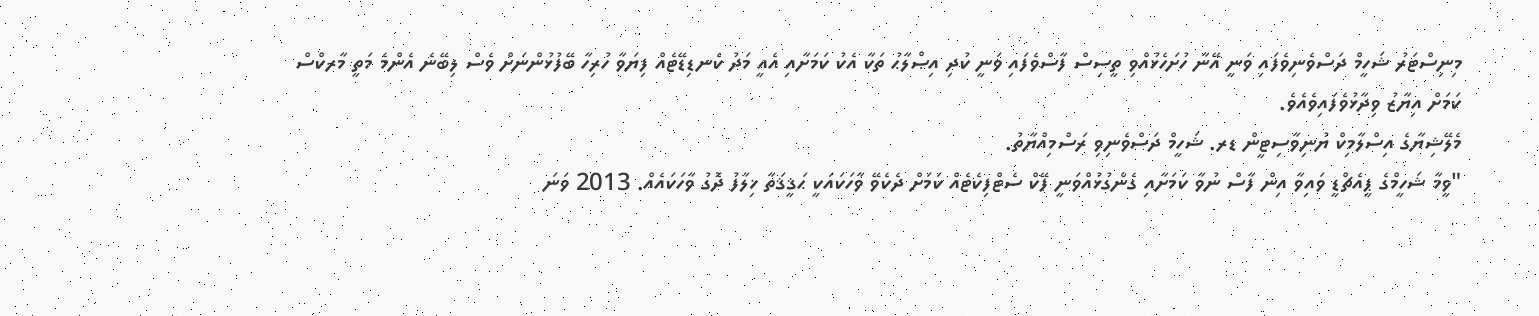މިނިސްޓަރު ޝަހީމް ދަސްވެނިވެފައި ވަނީ އޭނާ ހުށަހެޅުއްވި ތީސިސް ފާސްވެފައި ވަނީ ކުދި އިޞްލާޙު ތަކާ އެކު ކަމަށާއި އެއީ މަދު ކެނޑިޑޭޓެއް ފިޔަވާ ހުރިހާ ބޭފުޅުންނަށް ވެސް ލިބޭނެ އެންމެ މަތީ މާރކްސް ކަމަށް އިޔާޒު ވިދާޅުވެފައިވެއެވެ.
މެލޭޝިޔާގެ އިސްލާމިކް ޔުނިވާސިޓީން ޑރ. ޝަހީމް ދަސްވެނިވި ރަސްމިއްޔާތު.
"ވީމާ ޝަހީމްގެ ޕީއެޗްޑީ ވައިވާ އިން ފާސް ނުވާ ކަމަށާއި ގެންގުޅުއްވަނީ ފޭކް ސެޓްފިކެޓެއް ކަމަށް ދެކެވޭ ވާހަކައަކީ ޙަޤީޤަތާ ޚިލާފު ދޮގު ވާހަކައެއް. 2013 ވަނަ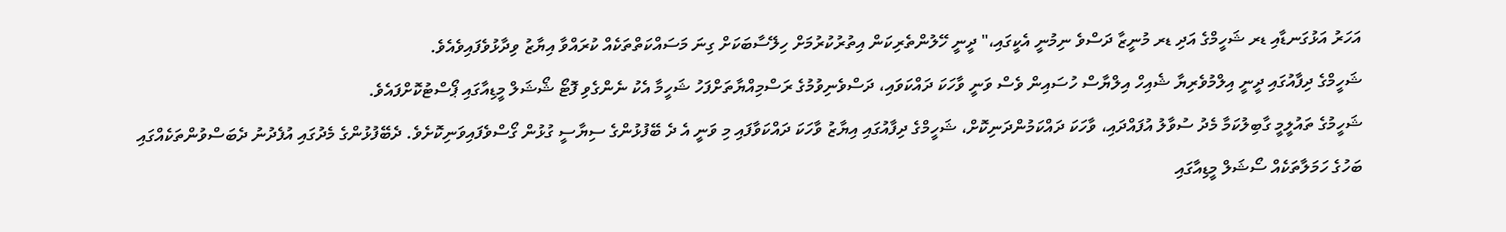އަހަރު އަޅުގަނޑާއި ޑރ ޝަހީމްގެ އަދި ޑރ މުނީޒާ ދަސްވެ ނިމުނީ އެކީގައި،" ދީނީ ހޭލުންތެރިކަން އިތުރުކުރުމަށް ހިލޭސާބަކަށް ގިނަ މަސައްކަތްތަކެއް ކުރައްވާ އިޔާޒު ވިދާޅުވެފައިވެއެވެ.
ޝަހީމްގެ ދިފާއުގައި ދީނީ އިލްމުވެރިޔާ ޝެއިހް އިލްޔާސް ހުސައިން ވެސް ވަނީ ވާހަކަ ދައްކަވައި، ދަސްވެނިވުމުގެ ރަސްމިއްޔާތަށްފަހު ޝަހީމާ އެކު ނެންގެވި ފޮޓޯ ޝޯޝަލް މީޑިއާގައި ޕޯސްޓުކޮށްފައެވެ.
ޝަހީމުގެ ތައުލީމީ ގާބިލުކަމާ މެދު ސުވާލު އުފައްދައި، ވާހަކަ ދައްކަމުންދަނިކޮށް، ޝަހީމްގެ ދިފާއުގައި އިޔާޒު ވާހަކަ ދައްކަވާފައި މި ވަނީ އެ ދެ ބޭފުޅުންގެ ސިޔާސީ ގުޅުން ގޯސްވެފައިވަނިކޮށެވެ. ދެބޭފުޅުންގެ މެދުގައި އުފެދުނު ދެބަސްވުންތަކެއްގައި ބަހުގެ ހަމަލާތަކެއް ސޯޝަލް މީޑިއާގައި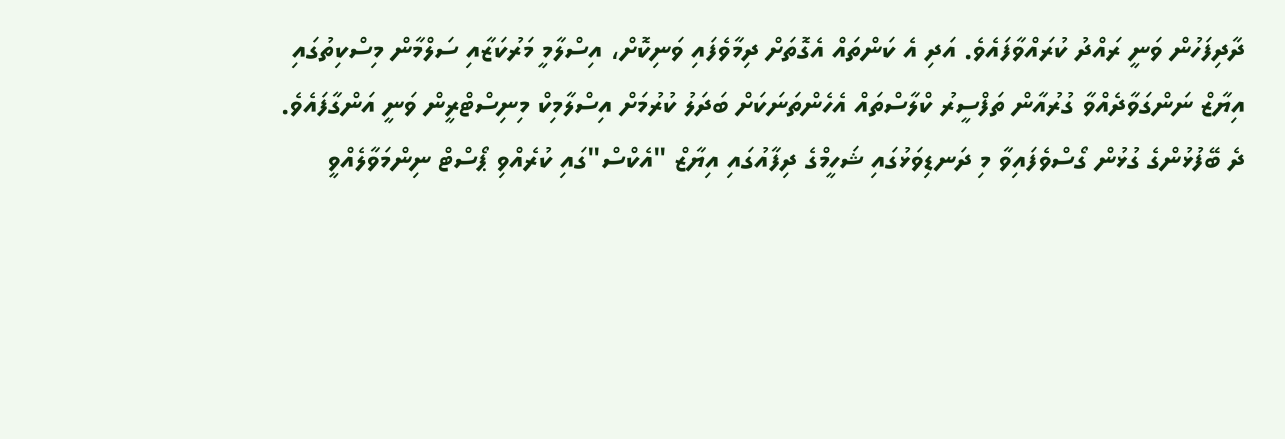ދާދިފަހުން ވަނީ ރައްދު ކުރައްވާފައެވެ. އަދި އެ ކަންތައް އެގޮތަށް ދިމާވެފައި ވަނިކޮށް، އިސްލާމީ މަރުކަޒާއި ސަލްމާން މިސްކިތުގައި އިޔާޒް ނަންގަވާދެއްވާ ގުރުއާން ތަފްސީރު ކްލާސްތައް އެހެންތަނަކަށް ބަދަލު ކުރުމަށް އިސްލާމިކް މިނިސްޓްރީން ވަނީ އަންގާފައެވެ.
ދެ ބޭފުޅުންގެ ގުޅުން ގޯސްވެފައިވާ މި ދަނޑިވަޅުގައި ޝަހީމްގެ ދިފާއުގައި އިޔާޒް "އެކްސް"ގައި ކުރެއްވި ޕޯސްޓް ނިންމަވާލެއްވީ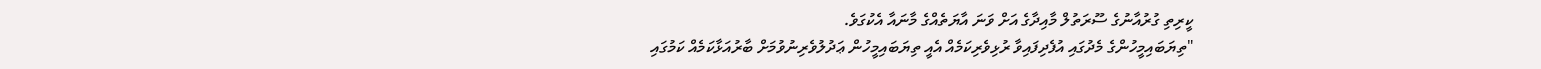ކީރިތި ގުރުއާނުގެ ސޫރަތުލް މާއިދާގެ އަށް ވަނަ އާޔަތެއްގެ މާނައާ އެކުގަވެ.
"ތިޔަބައިމީހުންގެ މެދުގައި އުފެދިފައިވާ ރުޅިވެރިކަމެއް އެއީ ތިޔަބައިމީހުން ޢަދުލުވެރިނުވުމަށް ބާރުއަޅާކަމެއް ކަމުގައި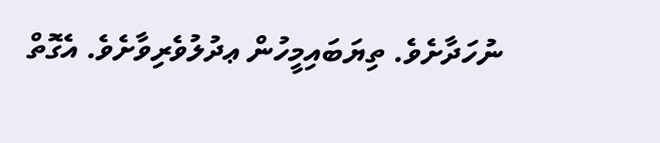ނުހަދާށެވެ. ތިޔަބައިމީހުން ޢދުލުވެރިވާށެވެ. އެގޮތް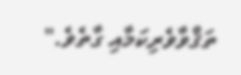ތަޤްވާވެރިކަމާއި ގާތެވެ."